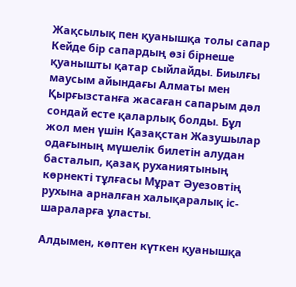Жақсылық пен қуанышқа толы сапар
Кейде бір сапардың өзі бірнеше қуанышты қатар сыйлайды. Биылғы маусым айындағы Алматы мен Қырғызстанға жасаған сапарым дәл сондай есте қаларлық болды. Бұл жол мен үшін Қазақстан Жазушылар одағының мүшелік билетін алудан басталып, қазақ руханиятының көрнекті тұлғасы Мұрат Әуезовтің рухына арналған халықаралық іс-шараларға ұласты.

Алдымен, көптен күткен қуанышқа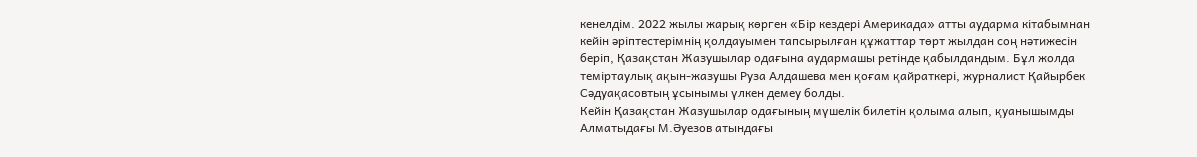кенелдім. 2022 жылы жарық көрген «Бір кездері Америкада» атты аударма кітабымнан кейін әріптестерімнің қолдауымен тапсырылған құжаттар төрт жылдан соң нәтижесін беріп, Қазақстан Жазушылар одағына аудармашы ретінде қабылдандым. Бұл жолда теміртаулық ақын-жазушы Руза Алдашева мен қоғам қайраткері, журналист Қайырбек Сәдуақасовтың ұсынымы үлкен демеу болды.
Кейін Қазақстан Жазушылар одағының мүшелік билетін қолыма алып, қуанышымды Алматыдағы М.Әуезов атындағы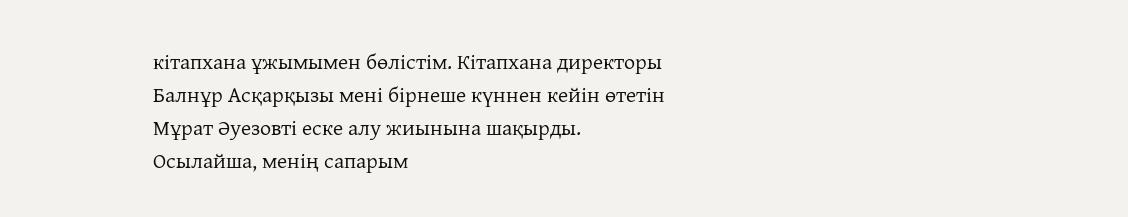кітапхана ұжымымен бөлістім. Кітапхана директоры Балнұр Асқарқызы мені бірнеше күннен кейін өтетін Мұрат Әуезовті еске алу жиынына шақырды. Осылайша, менің сапарым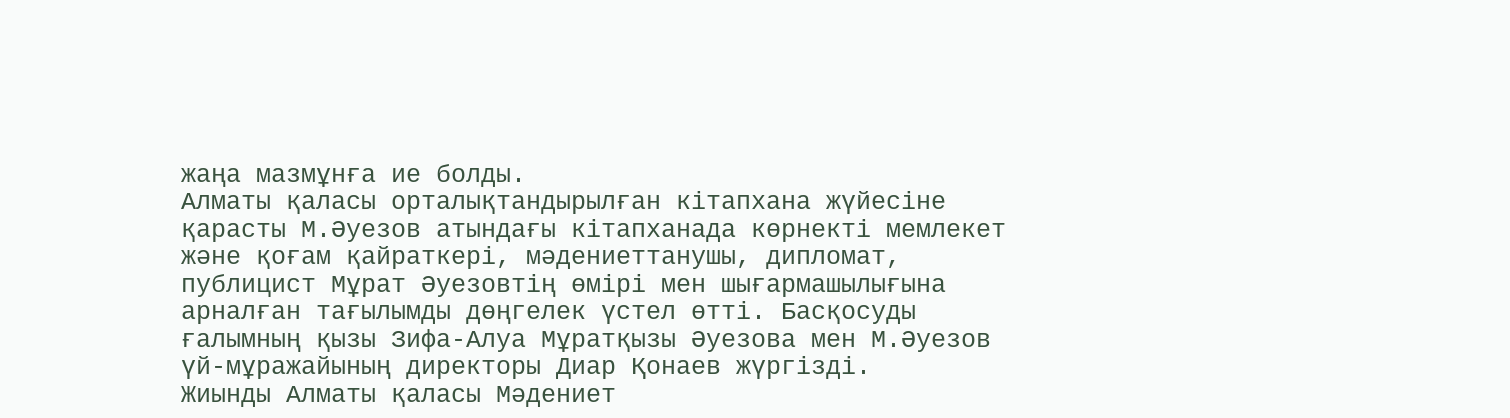жаңа мазмұнға ие болды.
Алматы қаласы орталықтандырылған кітапхана жүйесіне қарасты М.Әуезов атындағы кітапханада көрнекті мемлекет және қоғам қайраткері, мәдениеттанушы, дипломат, публицист Мұрат Әуезовтің өмірі мен шығармашылығына арналған тағылымды дөңгелек үстел өтті. Басқосуды ғалымның қызы Зифа-Алуа Мұратқызы Әуезова мен М.Әуезов үй-мұражайының директоры Диар Қонаев жүргізді.
Жиынды Алматы қаласы Мәдениет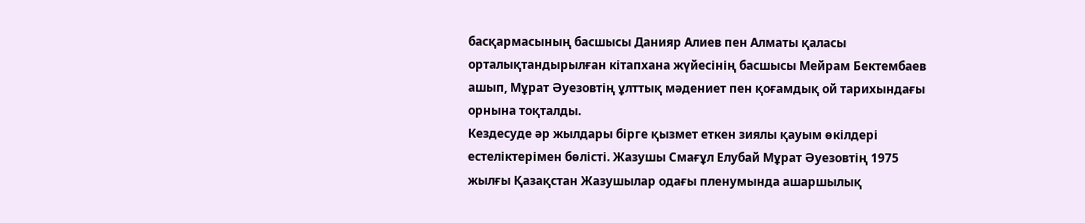басқармасының басшысы Данияр Алиев пен Алматы қаласы орталықтандырылған кітапхана жүйесінің басшысы Мейрам Бектембаев ашып, Мұрат Әуезовтің ұлттық мәдениет пен қоғамдық ой тарихындағы орнына тоқталды.
Кездесуде әр жылдары бірге қызмет еткен зиялы қауым өкілдері естеліктерімен бөлісті. Жазушы Смағұл Елубай Мұрат Әуезовтің 1975 жылғы Қазақстан Жазушылар одағы пленумында ашаршылық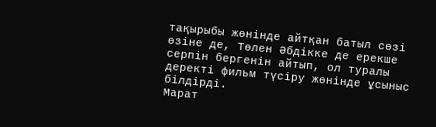тақырыбы жөнінде айтқан батыл сөзі өзіне де, Төлен Әбдікке де ерекше серпін бергенін айтып, ол туралы деректі фильм түсіру жөнінде ұсыныс білдірді.
Марат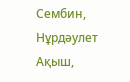Сембин, Нұрдәулет Ақыш,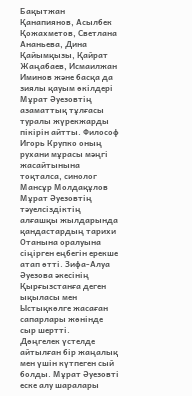Бақытжан Қанапиянов, Асылбек Қожахметов, Светлана Ананьева, Дина Қайымқызы, Қайрат Жаңабаев, Исмаилжан Иминов және басқа да зиялы қауым өкілдері Мұрат Әуезовтің азаматтық тұлғасы туралы жүрекжарды пікірін айтты. Философ Игорь Крупко оның рухани мұрасы мәңгі жасайтынына тоқталса, синолог Мансұр Молдақұлов Мұрат Әуезовтің тәуелсіздіктің алғашқы жылдарында қандастардың тарихи Отанына оралуына сіңірген еңбегін ерекше атап өтті. Зифа-Алуа Әуезова әкесінің Қырғызстанға деген ықыласы мен Ыстықкөлге жасаған сапарлары жөнінде сыр шертті.
Дөңгелек үстелде айтылған бір жаңалық мен үшін күтпеген сый болды. Мұрат Әуезовті еске алу шаралары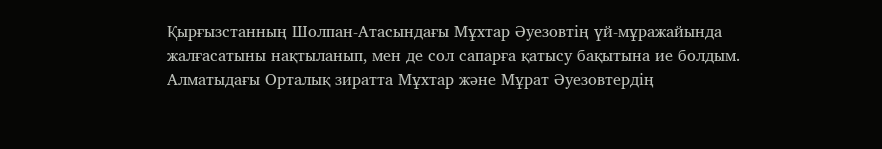Қырғызстанның Шолпан-Атасындағы Мұхтар Әуезовтің үй-мұражайында жалғасатыны нақтыланып, мен де сол сапарға қатысу бақытына ие болдым.
Алматыдағы Орталық зиратта Мұхтар және Мұрат Әуезовтердің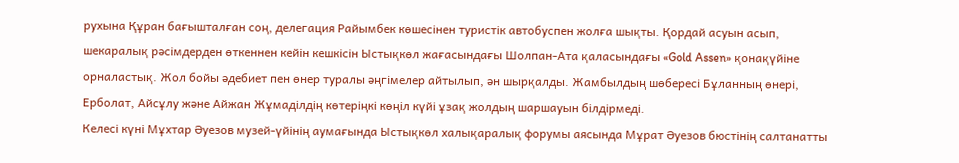рухына Құран бағышталған соң, делегация Райымбек көшесінен туристік автобуспен жолға шықты. Қордай асуын асып, шекаралық рәсімдерден өткеннен кейін кешкісін Ыстықкөл жағасындағы Шолпан-Ата қаласындағы «Gold Assen» қонақүйіне орналастық. Жол бойы әдебиет пен өнер туралы әңгімелер айтылып, ән шырқалды. Жамбылдың шөбересі Бұланның өнері, Ерболат, Айсұлу және Айжан Жұмаділдің көтеріңкі көңіл күйі ұзақ жолдың шаршауын білдірмеді.
Келесі күні Мұхтар Әуезов музей-үйінің аумағында Ыстықкөл халықаралық форумы аясында Мұрат Әуезов бюстінің салтанатты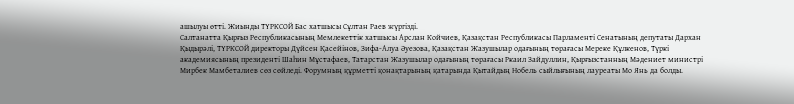ашылуы өтті. Жиынды ТҮРКСОЙ Бас хатшысы Сұлтан Раев жүргізді.
Салтанатта Қырғыз Республикасының Мемлекеттік хатшысы Арслан Койчиев, Қазақстан Республикасы Парламенті Сенатының депутаты Дархан Қыдырәлі, ТҮРКСОЙ директоры Дүйсен Қасейінов, Зифа-Алуа Әуезова, Қазақстан Жазушылар одағының төрағасы Мереке Құлкенов, Түркі академиясының президенті Шаһин Мұстафаев, Татарстан Жазушылар одағының төрағасы Ркаил Зайдуллин, Қырғызстанның Мәдениет министрі Мирбек Мамбеталиев сөз сөйледі. Форумның құрметті қонақтарының қатарында Қытайдың Нобель сыйлығының лауреаты Мо Янь да болды.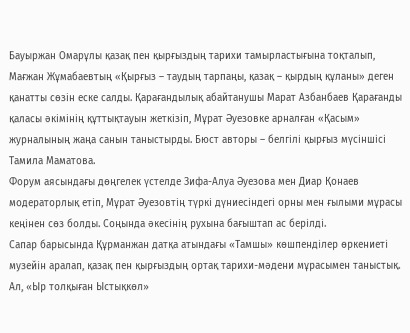Бауыржан Омарұлы қазақ пен қырғыздың тарихи тамырластығына тоқталып, Мағжан Жұмабаевтың «Қырғыз – таудың тарпаңы, қазақ – қырдың құланы» деген қанатты сөзін еске салды. Қарағандылық абайтанушы Марат Азбанбаев Қарағанды қаласы әкімінің құттықтауын жеткізіп, Мұрат Әуезовке арналған «Қасым» журналының жаңа санын таныстырды. Бюст авторы – белгілі қырғыз мүсіншісі Тамила Маматова.
Форум аясындағы дөңгелек үстелде Зифа-Алуа Әуезова мен Диар Қонаев модераторлық етіп, Мұрат Әуезовтің түркі дүниесіндегі орны мен ғылыми мұрасы кеңінен сөз болды. Соңында әкесінің рухына бағыштап ас берілді.
Сапар барысында Құрманжан датқа атындағы «Тамшы» көшпенділер өркениеті музейін аралап, қазақ пен қырғыздың ортақ тарихи-мәдени мұрасымен таныстық. Ал, «Ыр толқыған Ыстықкөл»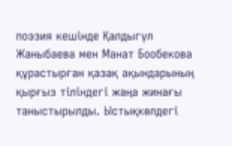поэзия кешінде Қалдыгүл Жаныбаева мен Манат Бообекова құрастырған қазақ ақындарының қырғыз тіліндегі жаңа жинағы таныстырылды. Ыстықкөлдегі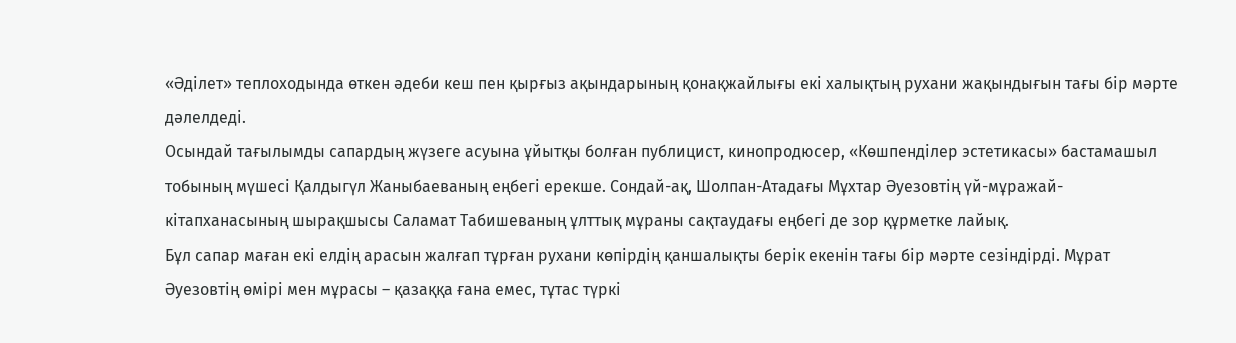«Әділет» теплоходында өткен әдеби кеш пен қырғыз ақындарының қонақжайлығы екі халықтың рухани жақындығын тағы бір мәрте дәлелдеді.
Осындай тағылымды сапардың жүзеге асуына ұйытқы болған публицист, кинопродюсер, «Көшпенділер эстетикасы» бастамашыл тобының мүшесі Қалдыгүл Жаныбаеваның еңбегі ерекше. Сондай-ақ, Шолпан-Атадағы Мұхтар Әуезовтің үй-мұражай-кітапханасының шырақшысы Саламат Табишеваның ұлттық мұраны сақтаудағы еңбегі де зор құрметке лайық.
Бұл сапар маған екі елдің арасын жалғап тұрған рухани көпірдің қаншалықты берік екенін тағы бір мәрте сезіндірді. Мұрат Әуезовтің өмірі мен мұрасы – қазаққа ғана емес, тұтас түркі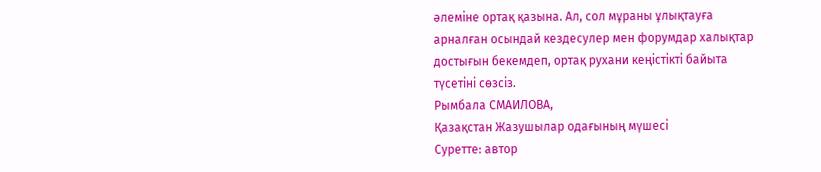әлеміне ортақ қазына. Ал, сол мұраны ұлықтауға арналған осындай кездесулер мен форумдар халықтар достығын бекемдеп, ортақ рухани кеңістікті байыта түсетіні сөзсіз.
Рымбала СМАИЛОВА,
Қазақстан Жазушылар одағының мүшесі
Суретте: автор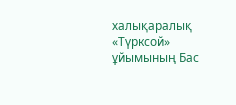халықаралық «Түрксой» ұйымының Бас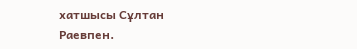хатшысы Сұлтан Раевпен.